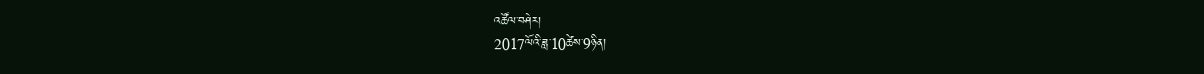འཚོལ་བཤེར།
2017ལོའི་ཟླ་10ཚེས་9ཉིན།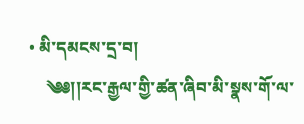• མི་དམངས་དྲ་བ།
    ༄༅།།རང་རྒྱལ་གྱི་ཚན་ཞིབ་མི་སྣས་གོ་ལ་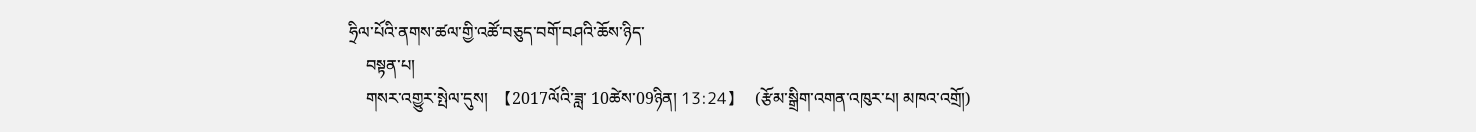ཧྲིལ་པོའི་ནགས་ཚལ་གྱི་འཚོ་བཅུད་བགོ་བཤའི་ཆོས་ཉིད་
    བསྟན་པ།
    གསར་འགྱུར་སྤེལ་དུས།  【2017ལོའི་ཟླ་ 10ཚེས་09ཉིན། 13:24】   (རྩོམ་སྒྲིག་འགན་འཁུར་པ། མཁའ་འགྲོ།)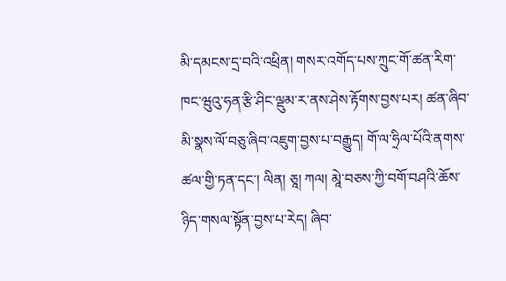མི་དམངས་དྲ་བའི་འཕྲིན། གསར་འགོད་པས་ཀྲུང་གོ་ཚན་རིག་ཁང་ཝུའུ་ཧན་རྩི་ཤིང་ལྡུམ་ར་ནས་ཤེས་རྟོགས་བྱས་པར། ཚན་ཞིབ་མི་སྣས་ལོ་བཅུ་ཞིབ་འཇུག་བྱས་པ་བརྒྱུད། གོ་ལ་ཧྲིལ་པོའི་ནགས་ཚལ་གྱི་ཏན་དང་། ལིན། ཅཱ། ཀལ། མཱེ་བཅས་ཀྱི་བགོ་བཤའི་ཆོས་ཉིད་གསལ་སྟོན་བྱས་པ་རེད། ཞིབ་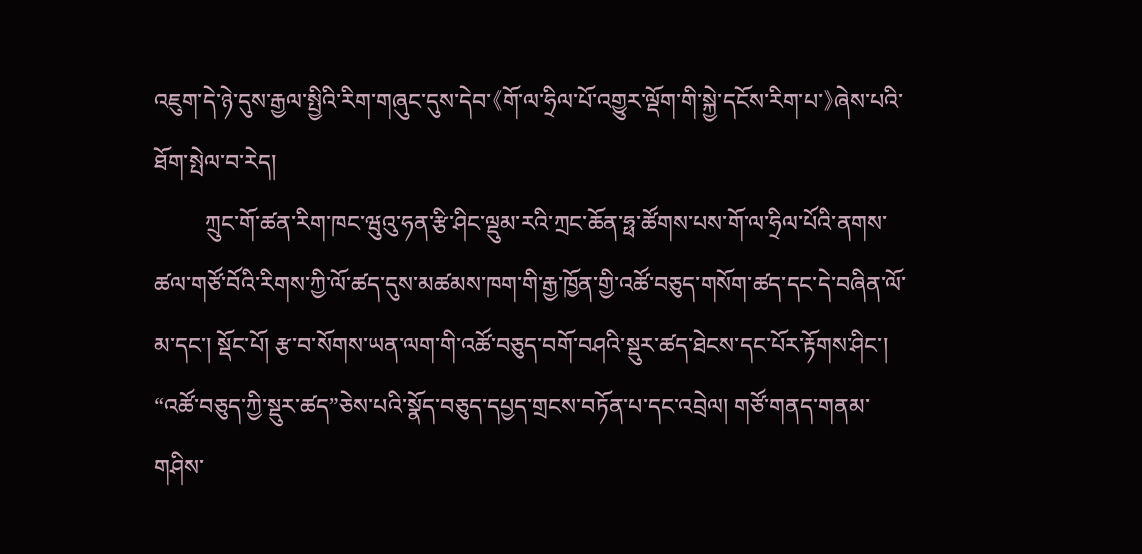འཇུག་དེ་ཉེ་དུས་རྒྱལ་སྤྱིའི་རིག་གཞུང་དུས་དེབ་《གོ་ལ་ཧྲིལ་པོ་འགྱུར་ལྡོག་གི་སྐྱེ་དངོས་རིག་པ་》ཞེས་པའི་ཐོག་སྤེལ་བ་རེད།
         ཀྲུང་གོ་ཚན་རིག་ཁང་ཝུའུ་ཧན་རྩི་ཤིང་ལྡུམ་རའི་ཀྲང་ཆོན་ཧྥ་ཚོགས་པས་གོ་ལ་ཧྲིལ་པོའི་ནགས་ཚལ་གཙོ་བོའི་རིགས་ཀྱི་ལོ་ཚད་དུས་མཚམས་ཁག་གི་རྒྱ་ཁྱོན་གྱི་འཚོ་བཅུད་གསོག་ཚད་དང་དེ་བཞིན་ལོ་མ་དང་། སྡོང་པོ། རྩ་བ་སོགས་ཡན་ལག་གི་འཚོ་བཅུད་བགོ་བཤའི་སྡུར་ཚད་ཐེངས་དང་པོར་རྟོགས་ཤིང་། “འཚོ་བཅུད་ཀྱི་སྡུར་ཚད”ཅེས་པའི་སྣོད་བཅུད་དཔྱད་གྲངས་བཏོན་པ་དང་འབྲེལ། གཙོ་གནད་གནམ་གཤིས་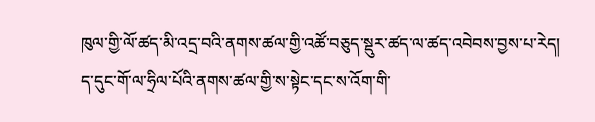ཁུལ་གྱི་ལོ་ཚད་མི་འདྲ་བའི་ནགས་ཚལ་གྱི་འཚོ་བཅུད་སྡུར་ཚད་ལ་ཚད་འབེབས་བྱས་པ་རེད། ད་དུང་གོ་ལ་ཧྲིལ་པོའི་ནགས་ཚལ་གྱི་ས་སྟེང་དང་ས་འོག་གི་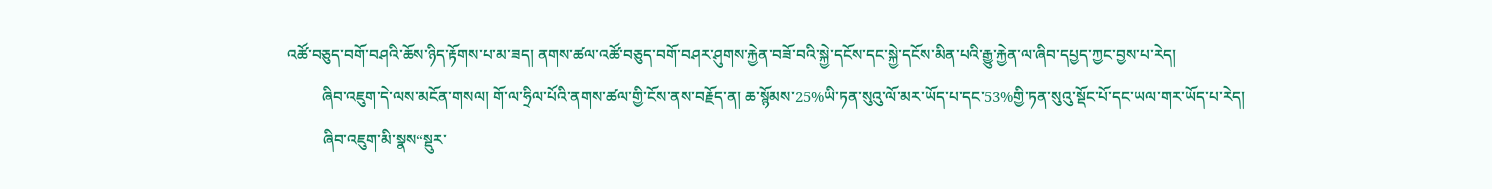འཚོ་བཅུད་བགོ་བཤའི་ཆོས་ཉིད་རྟོགས་པ་མ་ཟད། ནགས་ཚལ་འཚོ་བཅུད་བགོ་བཤར་ཤུགས་རྐྱེན་བཟོ་བའི་སྐྱེ་དངོས་དང་སྐྱེ་དངོས་མིན་པའི་རྒྱུ་རྐྱེན་ལ་ཞིབ་དཔྱད་ཀྱང་བྱས་པ་རེད།
         ཞིབ་འཇུག་དེ་ལས་མངོན་གསལ། གོ་ལ་ཧྲིལ་པོའི་ནགས་ཚལ་གྱི་ངོས་ནས་བརྗོད་ན། ཆ་སྙོམས་25%ཡི་ཏན་སུའུ་ལོ་མར་ཡོད་པ་དང་53%གྱི་ཏན་སུའུ་སྡོང་པོ་དང་ཡལ་གར་ཡོད་པ་རེད།
         ཞིབ་འཇུག་མི་སྣས“སྡུར་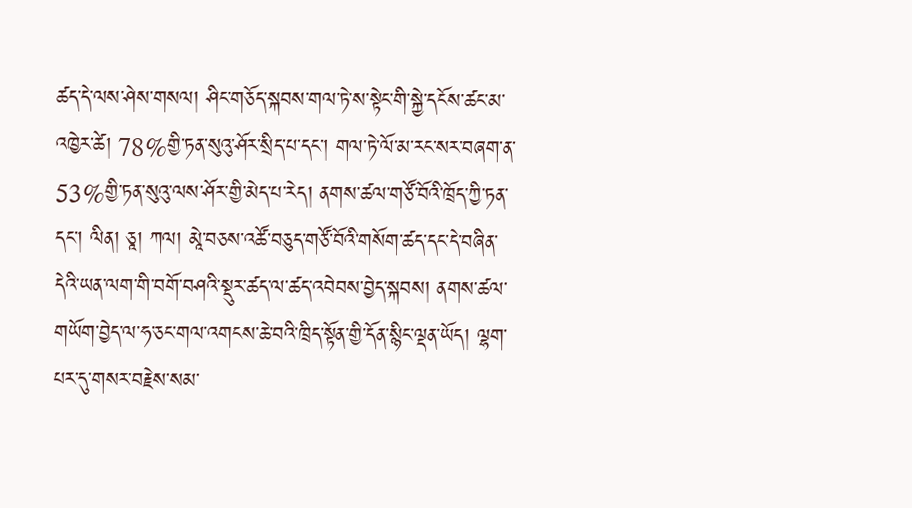ཚད་དེ་ལས་ཤེས་གསལ། ཤིང་གཅོད་སྐབས་གལ་ཏེ་ས་སྟེང་གི་སྐྱེ་དངོས་ཚང་མ་འཁྱེར་ཚེ། 78%གྱི་ཏན་སུའུ་ཤོར་སྲིད་པ་དང་། གལ་ཏེ་ལོ་མ་རང་སར་བཞག་ན་53%གྱི་ཏན་སུའུ་ལས་ཤོར་གྱི་མེད་པ་རེད། ནགས་ཚལ་གཙོ་བོའི་ཁྲོད་ཀྱི་ཏན་དང་། ལིན། ཅཱ། ཀལ། མཱེ་བཅས་འཚོ་བཅུད་གཙོ་བོའི་གསོག་ཚད་དང་དེ་བཞིན་དེའི་ཡན་ལག་གི་བགོ་བཤའི་སྡུར་ཚད་ལ་ཚད་འབེབས་བྱེད་སྐབས། ནགས་ཚལ་གཡོག་བྱེད་ལ་ཧ་ཅང་གལ་འགངས་ཆེ་བའི་ཁྲིད་སྟོན་གྱི་དོན་སྙིང་ལྡན་ཡོད། ལྷག་པར་དུ་གསར་བརྗེས་སམ་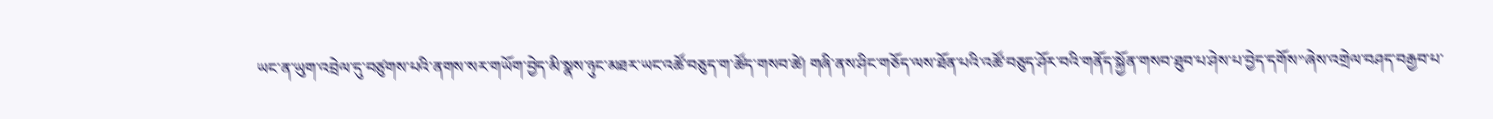ཡང་ན་ཡུག་འབྲེལ་དུ་བཙུགས་པའི་ནགས་སར་གཡོག་བྱེད་མི་སྣས་ཉུང་མཐར་ཡང་འཚོ་བཅུད་ག་ཚོད་གསབ་ཚེ། གཞི་ནས་ཤིང་གཅོད་ལས་ཐོན་པའི་འཚོ་བཅུད་ཤོར་བའི་གནོད་སྐྱོན་གསབ་ཐུབ་པ་ཤེས་པ་བྱེད་དགོས”ཞེས་འགྲེལ་བཤད་བརྒྱབ་པ་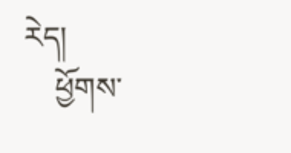རེད།
    ཕྱོགས་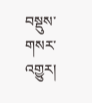བསྡུས་གསར་འགྱུར།